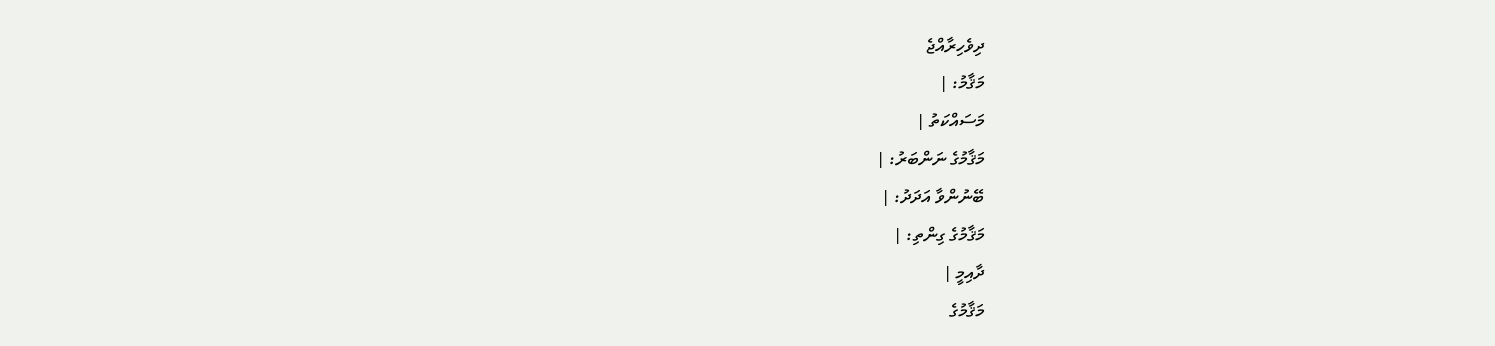ދިވެހިރާއްޖެ
މަޤާމު: |
މަސައްކަތު |
މަޤާމުގެ ނަންބަރު: |
ބޭނުންވާ އަދަދު: |
މަޤާމުގެ ގިންތި: |
ދާއިމީ |
މަޤާމުގެ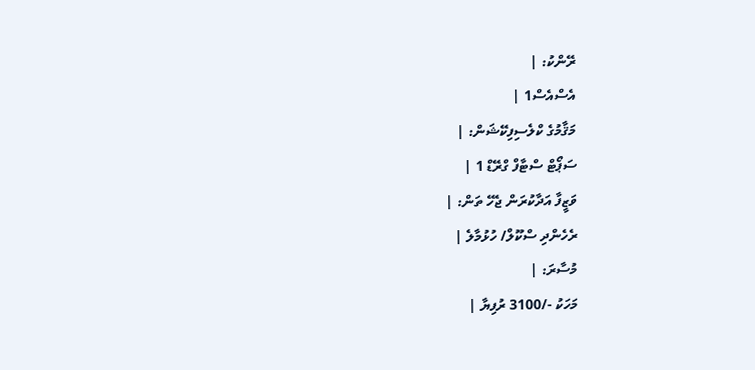ރޭންކު: |
އެސްއެސް1 |
މަޤާމުގެ ކްލެސިފިކޭޝަން: |
ސަޕޯޓް ސްޓާފް ގްރޭޑް 1 |
ވަޒީފާ އަދާކުރަން ޖެހޭ ތަން: |
ރެހެންދި ސްކޫލް/ ހުޅުމާލެ |
މުސާރަ: |
މަހަކު -/3100 ރުފިޔާ |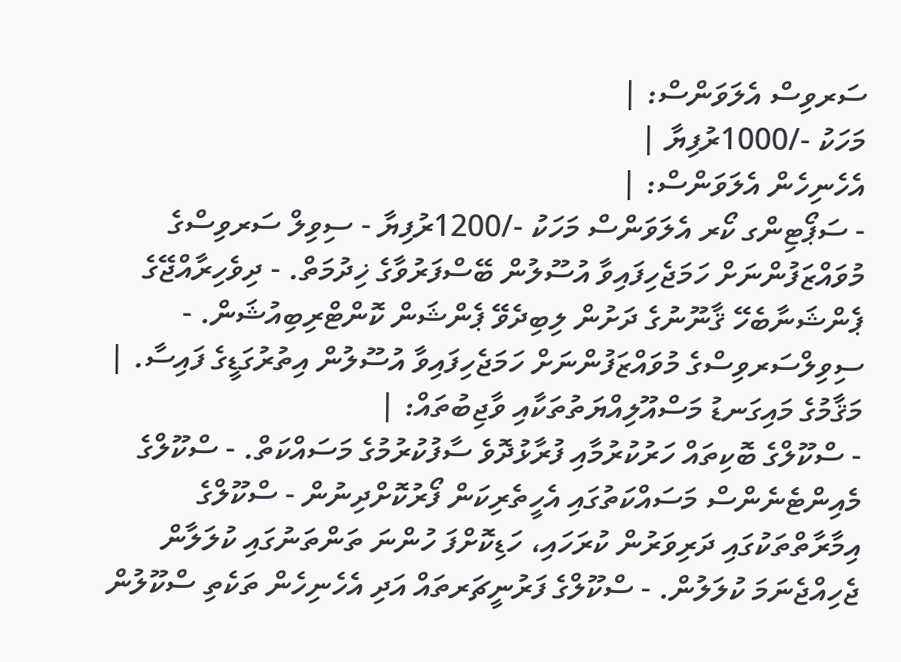ސަރވިސް އެލަވަންސް: |
މަހަކު -/1000ރުފިޔާ |
އެހެނިހެން އެލަވަންސް: |
- ސަޕޯޓިންގ ކޯރ އެލަވަންސް މަހަކު -/1200ރުފިޔާ - ސިވިލް ސަރވިސްގެ މުވައްޒަފުންނަށް ހަމަޖެހިފައިވާ އުސޫލުން ބޭސްފަރުވާގެ ޚިދުމަތް. - ދިވެހިރާއްޖޭގެ ޕެންޝަނާބެހޭ ޤާނޫނުގެ ދަށުން ލިބިދެވޭ ޕެންޝަން ކޮންޓްރިބިއުޝަން. - ސިވިލްސަރވިސްގެ މުވައްޒަފުންނަށް ހަމަޖެހިފައިވާ އުސޫލުން އިތުރުގަޑީގެ ފައިސާ. |
މަޤާމުގެ މައިގަނޑު މަސްއޫލިއްޔަތުތަކާއި ވާޖިބުތައް: |
- ސްކޫލްގެ ބޮކިތައް ހަރުކުރުމާއި ފުރާޅުދޮވެ ސާފުކުރުމުގެ މަސައްކަތް. - ސްކޫލްގެ މެއިންޓެނެންސް މަސައްކަތުގައި އެހީތެރިކަން ފޯރުކޮށްދިނުން - ސްކޫލްގެ އިމާރާތްތަކުގައި ދަރިވަރުން ކުރަހައި، ހަޑިކޮށްފަ ހުންނަ ތަންތަނުގައި ކުލަލާން ޖެހިއްޖެނަމަ ކުލަލުން. - ސްކޫލްގެ ފަރުނީޗަރތައް އަދި އެހެނިހެން ތަކެތި ސްކޫލުން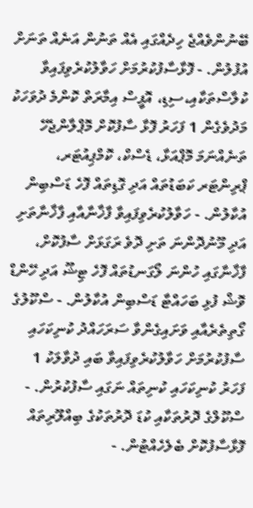ބޭނުންވެއްޖެ ހިދެއްގައި އެއް ތަނުން އަނެއް ތަނަށް އުފުލުން. - ފޮޅާސާފުކުރުމަށް ހަވާލުކުރެވިފައިވާ ކުލާސްތަކާއި،ސިޑި، އޮފީސް އިމާރަތް ކޮންމެ ދުވަހަކު މަދުވެގެން 1 ފަހަރު ފޮޅާ ސާފުކޮށް މޮޕްލާންޖެހޭ ތަނެއްނަމަ މޮޕްއަޅާ، ޑެސްކް، ކޮމްޕިއުޓަރ، ޕްރިންޓަރ ކަބަޑުތައް އަދި ގޮޑިތައް ފޮހެ ޑަސްބިން އުކާލުން. - ހަވާލުކުރެވިފައިވާ ފާޚާނާއާއި ފާޚާނާތަށި އަދި މޫނުދޮންނަ ތަށި ދޮވެ ރަގަޅަށް ސާފުކޮށް، ފާޚާނާގައި ހުންނަ ލޯގަނޑުތައް ފޮހެ ޓިޝޫ އަދި ހޭންޑް ވޮޝް ފުޅި ބަހައްޓާ ޑަސްބިން އުކާލުން. - ސްކޫލުގެ ގޯތިތެރެއާއި ވަށައިގެންވާ ސަރަހައްދު ކުނިކަހައި ސާފުކުރުމަށް ހަވާލުކުރެވިފައިވާ ބައި ދުވާލަކު 1 ފަހަރު ކުނިކަހައި ކުނިތައް ނަގައި ސާފުކުރުން. - ސްކޫލްގެ ދޮރުތަކާއި ކުޑަ ދޮރުތަކުގެ ބިއްލޫރިތައް ފޮޅާސާފުކޮށް ބެލެހެއްޓުން. -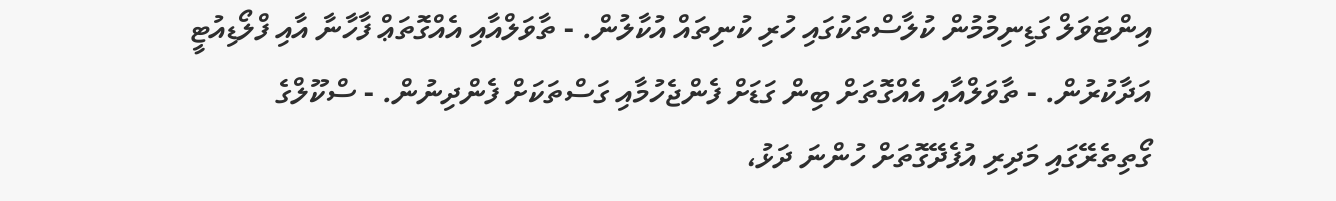އިންޓަވަލް ގަޑިނިމުމުން ކުލާސްތަކުގައި ހުރި ކުނިތައް އުކާލުން. - ތާވަލްއާއި އެއްގޮތަޢް ފާހާނާ އާއި ފްލޯޑިއުޓީ އަދާކުރުން. - ތާވަލްއާއި އެއްގޮތަށް ބިން ގަޑަށް ފެންޖެހުމާއި ގަސްތަކަށް ފެންދިނުން. - ސްކޫލްގެ ގޯތިތެރޭގައި މަދިރި އުފެދޭގޮތަށް ހުންނަ ދަޅު،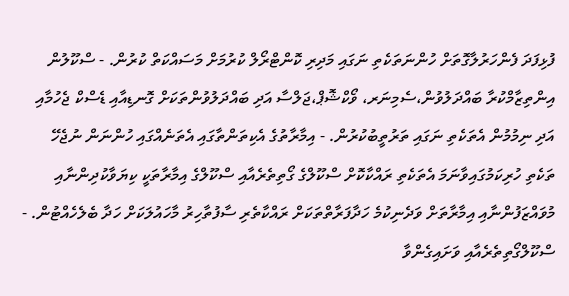ފުޅިފަދަ ފެންހަރުލާގޮތަށް ހުންނަތަކެތި ނަގައި މަދިރި ކޮންޓްރޯލް ކުރުމަށް މަސައްކަތް ކުރުން. - ސްކޫލުން އިންތިޒާމްކުރާ ބައްދަލުވުން،ސެމިނަރ، ވޯކްޝޮޕް،ޖަލްސާ އަދި ބައްދަލުވުންތަކަށް ގޮނޑިއާއި ޑެސްކް ޖެހުމާއި އަދި ނިމުމުން އެތަކެތި ނަގައި ތަރުތީބުކުރުން. - އިމާރާތުގެ އެކިތަންތާގައި އެތަނެއްގައި ހުންނަން ނުޖެހޭ ތަކެތި ހުރިކަމުގައިވާނަމަ އެތަކެތި ރައްކާކޮށް ސްކޫލްގެ ގޯތިތެރެއާއި ސްކޫލްގެ އިމާރާތަކީ ކިޔަވާކުދިންނާއި މުވައްޒަފުންނާއި އިމާރާތަށް ވަދެނިކުމެ ހަދާފަރާތްތަކަށް ރައްކާތެރި ސާފުތާހިރު މާހައުލަކަށް ހަދާ ބެލެހެއްޓުން. - ސްކޫލްގޯތިތެރެއާއި ވަށައިގެންވާ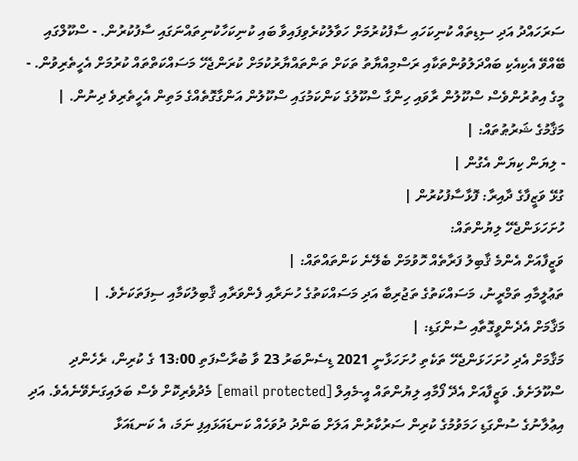ސަރަހައްދު އަދި ސިޑިތައް ކުނިކަހައި ސާފުކުރުމަށް ހަވާލުކުރެވިފައިވާ ބައި ކުނިކަހާކުނިތައްނަގައި ސާފުކުރުން. - ސްކޫލްގައި ބޭއްވޭ އެކިއެކި ބައްދަލުވުންތަކާއި ރަސްމިއްޔާތު ތަކަށް ތަންތައްޔާރުކުމަށް ކުރަންޖެހޭ މަސައްކަތްތައް ކުރުމަށް އެހީތެރިވުން. - މީގެ އިތުރުންވެސް ސްކޫލުން ރާވައި ހިންގާ ސްކޫލުގެ ކަންކަމުގައި ސްކޫލުން އަންގާގޮތެއްގެ މަތިން އެހީތެރިވެ ދިނުން. |
މަޤާމުގެ ޝަރުޠުތައް: |
- ލިޔަން ކިޔަން އެގުން |
ގުޅޭ ވަޒީފާގެ ދާއިރާ: ފޮޅާސާފުކުރުން |
ހުށަހަޅަންޖެހޭ ލިޔުންތައް:
ވަޒީފާއަށް އެންމެ ޤާބިލު ފަރާތެއް ހޮވުމަށް ބެލޭނެ ކަންތައްތައް: |
ތަޢުލީމާއި ތަމްރީނު، މަސައްކަތުގެ ތަޖުރިބާ އަދި މަސައްކަތުގެ ހުނަރާއި ފެންވަރާއި ޤާބިލުކަމާއި ސިފަތަކަށެވެ. |
މަޤާމަށް އެދެންވީގޮތާއި ސުންގަޑި: |
މަޤާމަށް އެދި ހުށަހަޅަންޖެހޭ ތަކެތި ހުށަހަޅާނީ 2021 ޑިސެންބަރު 23 ވާ ބުރާސްފަތި 13:00 ގެ ކުރިން، ރެހެންދި ސްކޫލަށެވެ. ވަޒީފާއަށް އެދޭ ފޯމާއި ލިޔުންތައް އީ-މެއިލް [email protected] މެދުވެރިކޮށް ވެސް ބަލައިގަނެވޭނެއެވެ. އަދި އިޢުލާނުގެ ސުންގަޑި ހަމަވުމުގެ ކުރިން ސަރުކާރުން އަލަށް ބަންދު ދުވަހެއް ކަނޑައަޅައިފި ނަމަ، އެ ކަނޑައަޅާ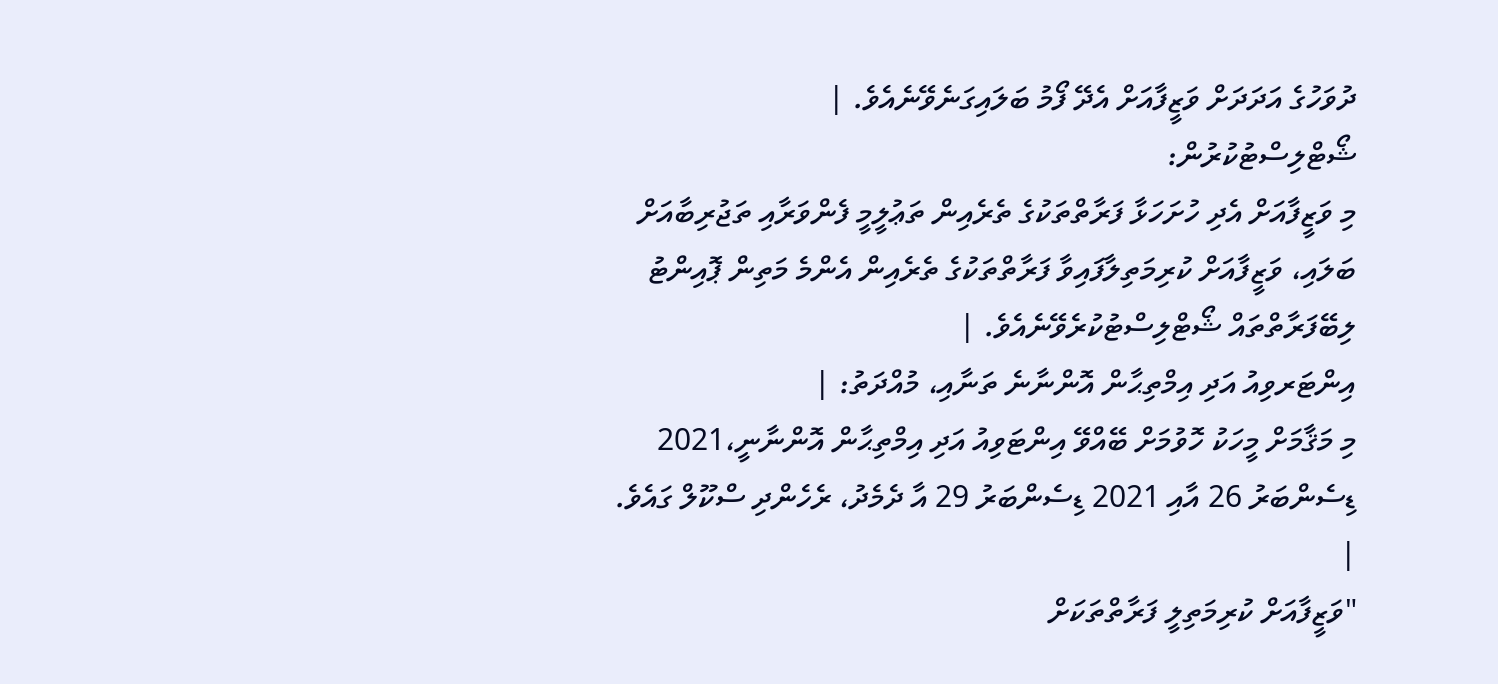ދުވަހުގެ އަދަދަށް ވަޒީފާއަށް އެދޭ ފޯމު ބަލައިގަނެވޭނެއެވެ. |
ޝޯޓްލިސްޓުކުރުން:
މި ވަޒީފާއަށް އެދި ހުށަހަޅާ ފަރާތްތަކުގެ ތެރެއިން ތަޢުލީމީ ފެންވަރާއި ތަޖުރިބާއަށް ބަލައި، ވަޒީފާއަށް ކުރިމަތިލާފައިވާ ފަރާތްތަކުގެ ތެރެއިން އެންމެ މަތިން ޕޮއިންޓު ލިބޭފަރާތްތައް ޝޯޓްލިސްޓުކުރެވޭނެއެވެ. |
އިންޓަރވިއު އަދި އިމްތިޙާން އޮންނާނެ ތަނާއި، މުއްދަތު: |
މި މަޤާމަށް މީހަކު ހޮވުމަށް ބޭއްވޭ އިންޓަވިއު އަދި އިމްތިޙާން އޮންނާނީ،2021 ޑިސެންބަރު 26 އާއި 2021 ޑިސެންބަރު 29 އާ ދެމެދު، ރެހެންދި ސްކޫލް ގައެވެ. |
"ވަޒީފާއަށް ކުރިމަތިލީ ފަރާތްތަކަށް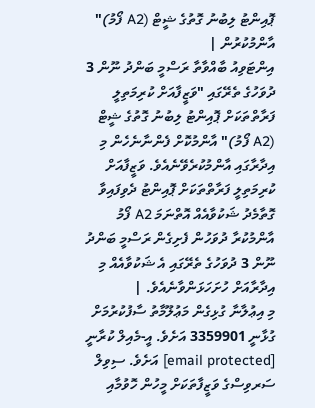ޕޮއިންޓު ލިބުނު ގޮތުގެ ޝީޓް (A2 ފޯމު)" އާންމުކުރުން |
އިންޓަވިއު ބާއްވާތާ ރަސްމީ ބަންދު ނޫން 3 ދުވަހުގެ ތެރޭގައި "ވަޒީފާއަށް ކުރިމަތިލީ ފަރާތްތަކަށް ޕޮއިންޓު ލިބުނު ގޮތުގެ ޝީޓް (A2 ފޯމު)" އާންމުކޮށް ފެންނާނެހެން މި އިދާރާގައި އާންމުކުރެވޭނެއެވެ. ވަޒީފާއަށް ކުރިމަތިލީ ފަރާތްތަކަށް ޕޮއިންޓު ދެވިފައިވާ ގޮތާމެދު ޝަކުވާއެއް އޮތްނަމަ A2 ފޯމު އާންމުކުރާ ދުވަހުން ފެށިގެން ރަސްމީ ބަންދު ނޫން 3 ދުވަހުގެ ތެރޭގައި އެ ޝަކުވާއެއް މި އިދާރާއަށް ހުށަހަޅަންވާނެއެވެ. |
މި އިޢުލާނާ ގުޅިގެން މަޢުލޫމާތު ސާފުކުރުމަށް ގުޅާނީ 3359901 އަށެވެ. އީ-މެއިލް ކުރާނީ [email protected] އަށެވެ. ސިވިލް ސަރވިސްގެ ވަޒީފާތަކަށް މީހުން ހޮވުމާއި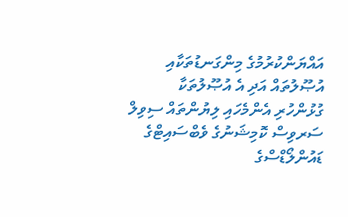އައްޔަންކުރުމުގެ މިންގަނޑުތަކާއި އުޞޫލުތައް އަދި އެ އުޞޫލުތަކާ ގުޅުންހުރި އެންމެހައި ލިޔުންތައް ސިވިލް ސަރވިސް ކޮމިޝަނުގެ ވެބްސައިޓްގެ ޑައުންލޯޑްސްގެ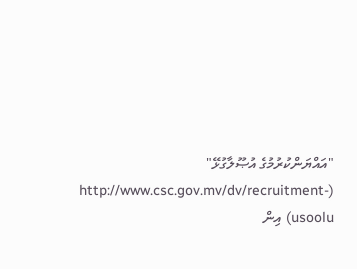"އައްޔަންކުރުމުގެ އުޞޫލާގުޅޭ" (http://www.csc.gov.mv/dv/recruitment-usoolu) އިން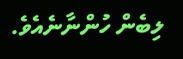ލިބެން ހުންނާނެއެވެ.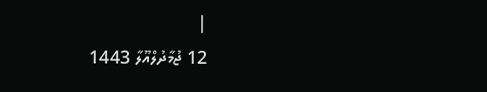|
12 ޖުމާދުލްއޫލާ 1443